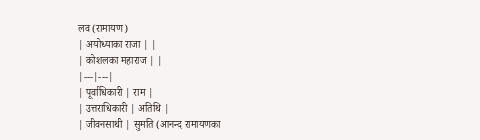लव (रामायण)
| अयोध्याका राजा | |
| कोशलका महाराज | |
|---|---|
| पूर्वाधिकारी | राम |
| उत्तराधिकारी | अतिथि |
| जीवनसाथी | सुमति (आनन्द रामायणका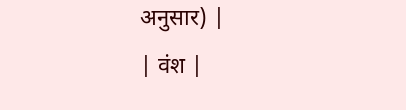अनुसार) |
| वंश |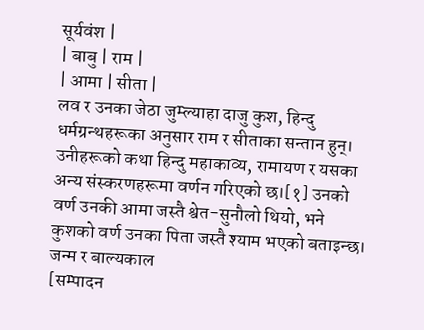सूर्यवंश |
| बाबु | राम |
| आमा | सीता |
लव र उनका जेठा जुम्ल्याहा दाजु कुश, हिन्दु धर्मग्रन्थहरूका अनुसार राम र सीताका सन्तान हुन्। उनीहरूको कथा हिन्दु महाकाव्य, रामायण र यसका अन्य संस्करणहरूमा वर्णन गरिएको छ।[१] उनको वर्ण उनकी आमा जस्तै श्वेत-सुनौलो थियो, भने कुशको वर्ण उनका पिता जस्तै श्याम भएको बताइन्छ।
जन्म र बाल्यकाल
[सम्पादन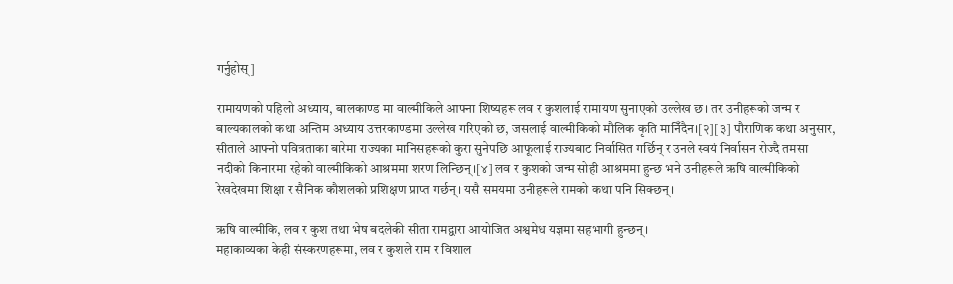गर्नुहोस्]

रामायणको पहिलो अध्याय, बालकाण्ड मा वाल्मीकिले आफ्ना शिष्यहरू लव र कुशलाई रामायण सुनाएको उल्लेख छ। तर उनीहरूको जन्म र बाल्यकालको कथा अन्तिम अध्याय उत्तरकाण्डमा उल्लेख गरिएको छ, जसलाई वाल्मीकिको मौलिक कृति मानिँदैन।[२][३] पौराणिक कथा अनुसार, सीताले आफ्नो पवित्रताका बारेमा राज्यका मानिसहरूको कुरा सुनेपछि आफूलाई राज्यबाट निर्वासित गर्छिन् र उनले स्वयं निर्वासन रोज्दै तमसा नदीको किनारमा रहेको वाल्मीकिको आश्रममा शरण लिन्छिन्।[४] लव र कुशको जन्म सोही आश्रममा हुन्छ भने उनीहरूले ऋषि वाल्मीकिको रेखदेखमा शिक्षा र सैनिक कौशलको प्रशिक्षण प्राप्त गर्छन्। यसै समयमा उनीहरूले रामको कथा पनि सिक्छन्।

ऋषि वाल्मीकि, लव र कुश तथा भेष बदलेकी सीता रामद्वारा आयोजित अश्वमेध यज्ञमा सहभागी हुन्छन्।
महाकाव्यका केही संस्करणहरूमा, लव र कुशले राम र विशाल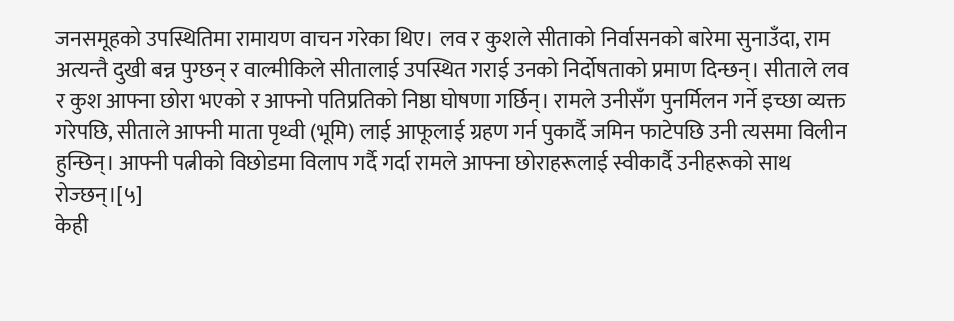जनसमूहको उपस्थितिमा रामायण वाचन गरेका थिए। लव र कुशले सीताको निर्वासनको बारेमा सुनाउँदा, राम अत्यन्तै दुखी बन्न पुग्छन् र वाल्मीकिले सीतालाई उपस्थित गराई उनको निर्दोषताको प्रमाण दिन्छन्। सीताले लव र कुश आफ्ना छोरा भएको र आफ्नो पतिप्रतिको निष्ठा घोषणा गर्छिन्। रामले उनीसँग पुनर्मिलन गर्ने इच्छा व्यक्त गरेपछि, सीताले आफ्नी माता पृथ्वी (भूमि) लाई आफूलाई ग्रहण गर्न पुकार्दै जमिन फाटेपछि उनी त्यसमा विलीन हुन्छिन्। आफ्नी पत्नीको विछोडमा विलाप गर्दै गर्दा रामले आफ्ना छोराहरूलाई स्वीकार्दै उनीहरूको साथ रोज्छन्।[५]
केही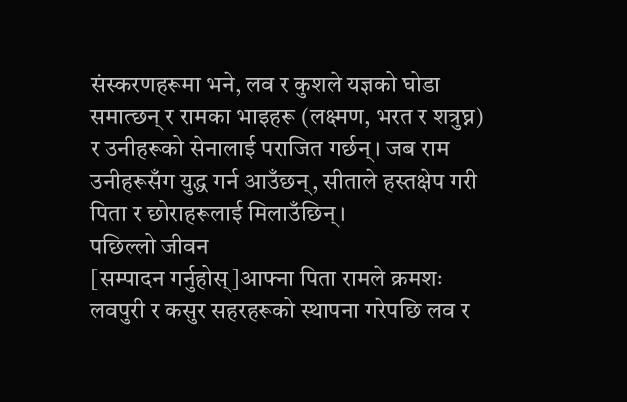संस्करणहरूमा भने, लव र कुशले यज्ञको घोडा समात्छन् र रामका भाइहरू (लक्ष्मण, भरत र शत्रुघ्न) र उनीहरूको सेनालाई पराजित गर्छन्। जब राम उनीहरूसँग युद्ध गर्न आउँछन्, सीताले हस्तक्षेप गरी पिता र छोराहरूलाई मिलाउँछिन्।
पछिल्लो जीवन
[सम्पादन गर्नुहोस्]आफ्ना पिता रामले क्रमशः लवपुरी र कसुर सहरहरूको स्थापना गरेपछि लव र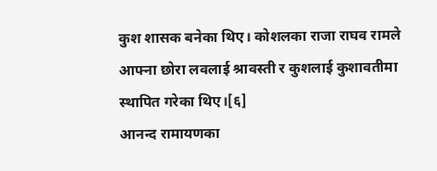कुश शासक बनेका थिए। कोशलका राजा राघव रामले आफ्ना छोरा लवलाई श्रावस्ती र कुशलाई कुशावतीमा स्थापित गरेका थिए।[६]
आनन्द रामायणका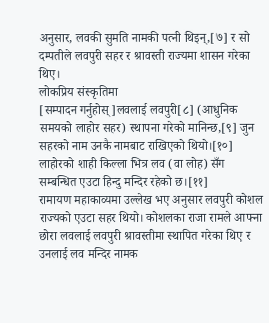अनुसार, लवकी सुमति नामकी पत्नी थिइन्,[७] र सो दम्पतीले लवपुरी सहर र श्रावस्ती राज्यमा शासन गरेका थिए।
लोकप्रिय संस्कृतिमा
[सम्पादन गर्नुहोस्]लवलाई लवपुरी[८] (आधुनिक समयको लाहोर सहर) स्थापना गरेको मानिन्छ,[९] जुन सहरको नाम उनकै नामबाट राखिएको थियो।[१०]
लाहोरको शाही किल्ला भित्र लव (वा लोह) सँग सम्बन्धित एउटा हिन्दु मन्दिर रहेको छ।[११]
रामायण महाकाव्यमा उल्लेख भए अनुसार लवपुरी कोशल राज्यको एउटा सहर थियो। कोशलका राजा रामले आफ्ना छोरा लवलाई लवपुरी श्रावस्तीमा स्थापित गरेका थिए र उनलाई लव मन्दिर नामक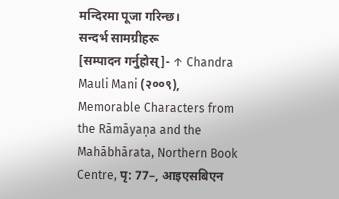मन्दिरमा पूजा गरिन्छ।
सन्दर्भ सामग्रीहरू
[सम्पादन गर्नुहोस्]- ↑ Chandra Mauli Mani (२००९), Memorable Characters from the Rāmāyaṇa and the Mahābhārata, Northern Book Centre, पृ: 77–, आइएसबिएन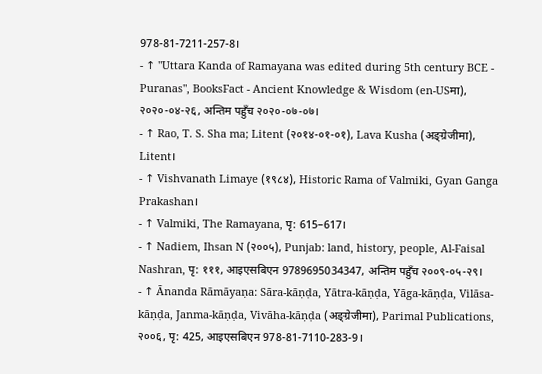978-81-7211-257-8।
- ↑ "Uttara Kanda of Ramayana was edited during 5th century BCE - Puranas", BooksFact - Ancient Knowledge & Wisdom (en-USमा), २०२०-०४-२६, अन्तिम पहुँच २०२०-०७-०७।
- ↑ Rao, T. S. Sha ma; Litent (२०१४-०१-०१), Lava Kusha (अङ्ग्रेजीमा), Litent।
- ↑ Vishvanath Limaye (१९८४), Historic Rama of Valmiki, Gyan Ganga Prakashan।
- ↑ Valmiki, The Ramayana, पृ: 615–617।
- ↑ Nadiem, Ihsan N (२००५), Punjab: land, history, people, Al-Faisal Nashran, पृ: १११, आइएसबिएन 9789695034347, अन्तिम पहुँच २००९-०५-२९।
- ↑ Ānanda Rāmāyaṇa: Sāra-kāṇḍa, Yātra-kāṇḍa, Yāga-kāṇḍa, Vilāsa-kāṇḍa, Janma-kāṇḍa, Vivāha-kāṇḍa (अङ्ग्रेजीमा), Parimal Publications, २००६, पृ: 425, आइएसबिएन 978-81-7110-283-9।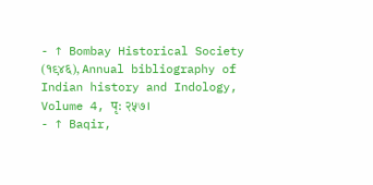- ↑ Bombay Historical Society (१९४६), Annual bibliography of Indian history and Indology, Volume 4, पृ: २५७।
- ↑ Baqir,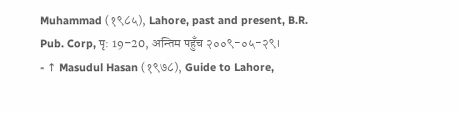Muhammad (१९८५), Lahore, past and present, B.R. Pub. Corp, पृ: 19–20, अन्तिम पहुँच २००९-०५-२९।
- ↑ Masudul Hasan (१९७८), Guide to Lahore,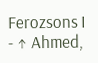Ferozsons।
- ↑ Ahmed,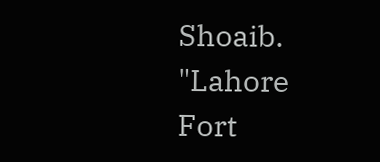Shoaib. "Lahore Fort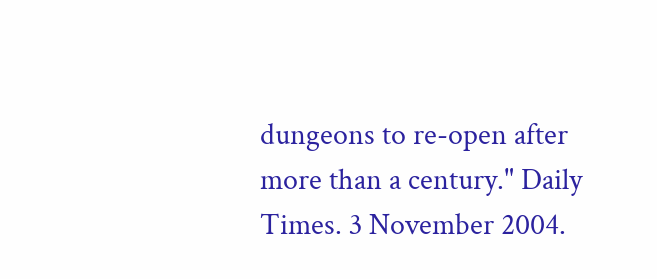dungeons to re-open after more than a century." Daily Times. 3 November 2004.